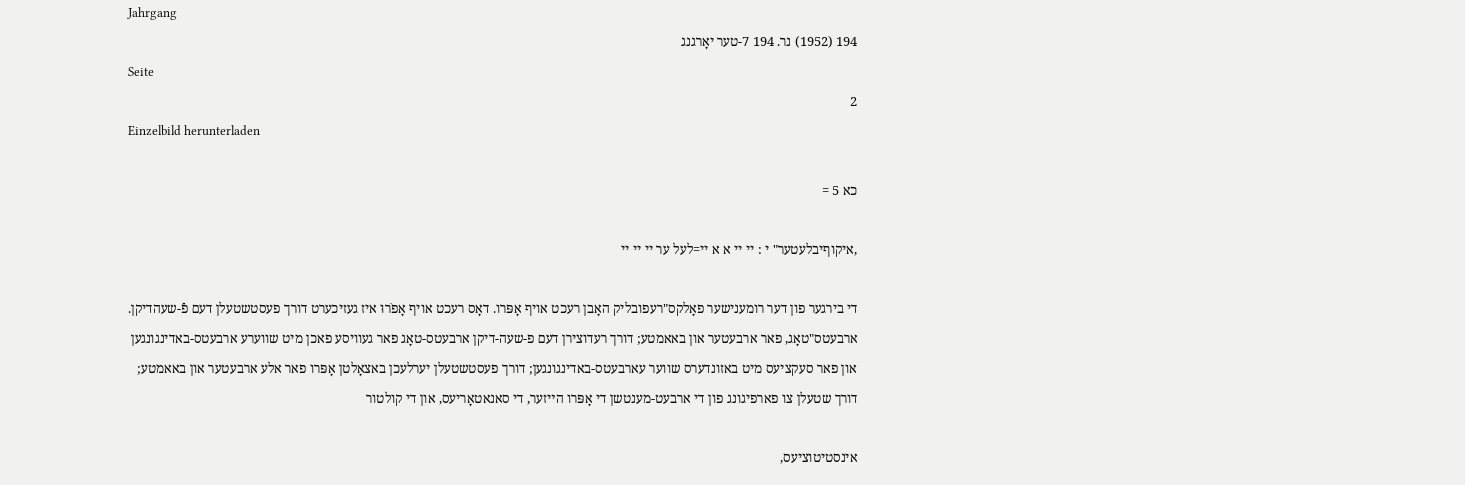Jahrgang
194 (1952) נר. 194 7-טער יאָרגנג
Seite
2
Einzelbild herunterladen

כא 5 =

,איקוףיבלעטער" י : יי יי א א יי=לעל ער יי יי יי

די בירגער פון דער רומענישער פאָלקס"רעפובליק האָבן רעכט אויף אָפּרו. דאָס רעכט אויף אָפֹרוּ איז געזיכערט דורך פעסטשטעלן דעם פֿ-שעהדיקן. ארבעטס"טאָג, פאר ארבעטער און באאמטע; דורך רעדוצירן דעם פ-שעה-דיקן ארבעטס-טאָג פאר געוויסע פאכן מיט שווערע ארבעטס-באדינגונגען און פאר סעקציעס מיט באזונדערס שווער עארבעטס-באדינגונגען; דורך פעסטשטעלן יערלעכן באצאָלטן אָפּרו פאר אלע ארבעטער און באאמטע; דורך שטעלן צו פארפיגונג פון די ארבעט-מענטשן די אָפּרו הײזער, די סאנאטאָריעס, און די קולטור

אינסטיטוציעס,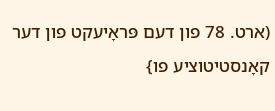(ארט. 78 פון דעם פּראָיעקט פון דער קאָנסטיטוציע פו}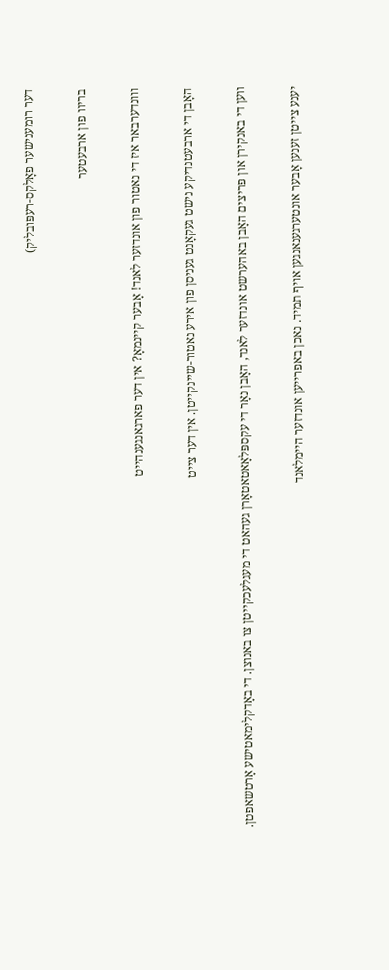דער רומענישער פאָלקס-רעפּובליק)

בריװ פון ארבעטער

ווונדערבאר איז די נאטור פון אונדזער לאנד! אָבער קיינמאָ? אין דער פארגאנגענהייט

האָבן די ארבעטנדיקע נישט געקאָנט געניסן פון אירע נאטור-שיינקייטן. אין דער צייט

ווען די באנקירן און פּריצים האָבן באהערשט אונדזער לאנד, האָבן נאָר די עקספּלאָאטאטאָרן געהאט די מעגלעכקייטן צו באנוצן. די באָדקלימאטישע אָרטשאפטן.

יענע צייטן זענען אָבער אונטערגענאנגען אויף תמיד. נאכן באפרייען אונדזער היימלאנד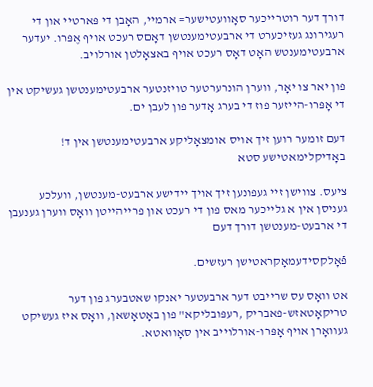דורך דער רוטרייכער סאָוועטישער= ארמיי, האָבן די פּארטיי און די רעגירונג געזיכערט די ארבעטימענטשן דאָםס רעכט אויף אֶפּרו. יעדער ארבעטימענטש האָט דאָס רעכט אויף באצאָלטן אורלויב.

פון יאר צו יאָר, ווערן הונרערטער טויזנטער ארבעטימענטשן געשיקט אין די אָפּרו-הייזער פוז די בערג אָדער פון לעבן ים.

דעם זומער רוען זיך אויס אומצאָליקע ארבעטימענטשן אין ד! באָדיקלימאטישע סטא

ציעס. צווישן זיי געפונען זיך אויך יידישע ארבעט-מענטשן, וועלכע געניסן אין א גלייכער מאס פון די רעכט און פרייהייטן װאָס ווערן גענעבן די ארבעט-מענטשן דורך דעם

פֿאָלקסידעמאָקראטישן רעזשים.

אט װאָס עס שרייבט דער ארבעטער יאנקו שאטבערג פון דער טריקאָטאזש-פאבריק ,רעפּובליקא" פון באָטאָשאן, װאָס איז געשיקט געװאָרן אויף אָפּרו-אורלױיב אין סאָוואטא.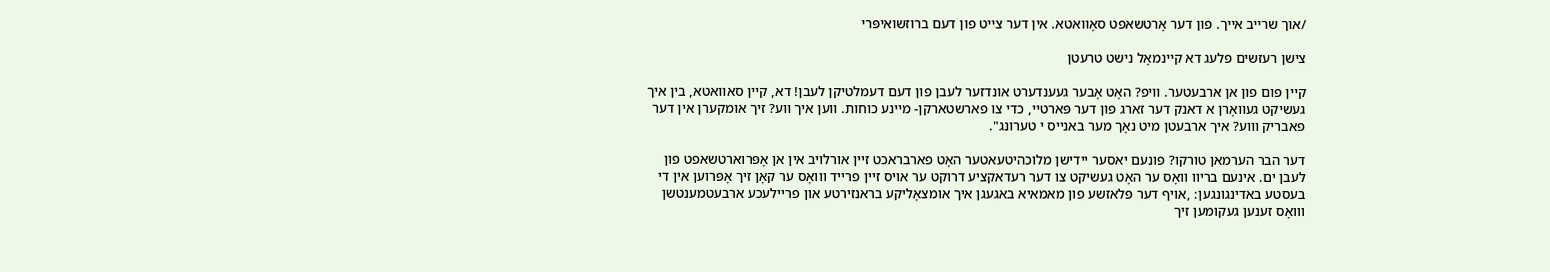/אוך שרייב אייך. פון דער אָרטשאפט סאָוואטא. אין דער צייט פון דעם ברוזשואיפּרי

צישן רעזשים פלעג דא קיינמאָל נישט טרעטן

קיין פום פון אן ארבעטער. וויפ? האָט אָבער געענדערט אונדזער לעבן פון דעם דעמלטיקן לעבן! דא, קיין סאוואטא, בין איך געשיקט געוואָרן א דאנק דער זארג פון דער פּארטיי, כדי צו פארשטארקן- מיינע כוחות. ווען איך ווע? זיך אומקערן אין דער פאבריק װוע? איך ארבעטן מיט נאָך מער באנייס י טערונג".

דער הבר הערמאן טורקו? פונעם יאסער יידישן מלוכהיטעאטער האָט פארבראכט זיין אורלויב אין אן אָפּרוארטשאפט פון לעבן ים. אינעם בריוו װאָס ער האָט געשיקט צו דער רעדאקציע דרוקט ער אויס זיין פרייד װואָס ער קאָן זיך אָפּרוען אין די בעסטע באדינגונגען: ,אויף דער פּלאזשע פון מאמאיא באגעגן איך אומצאָליקע בראנזירטע און פריילעכע ארבעטמענטשן װואָס זענען געקומען זיך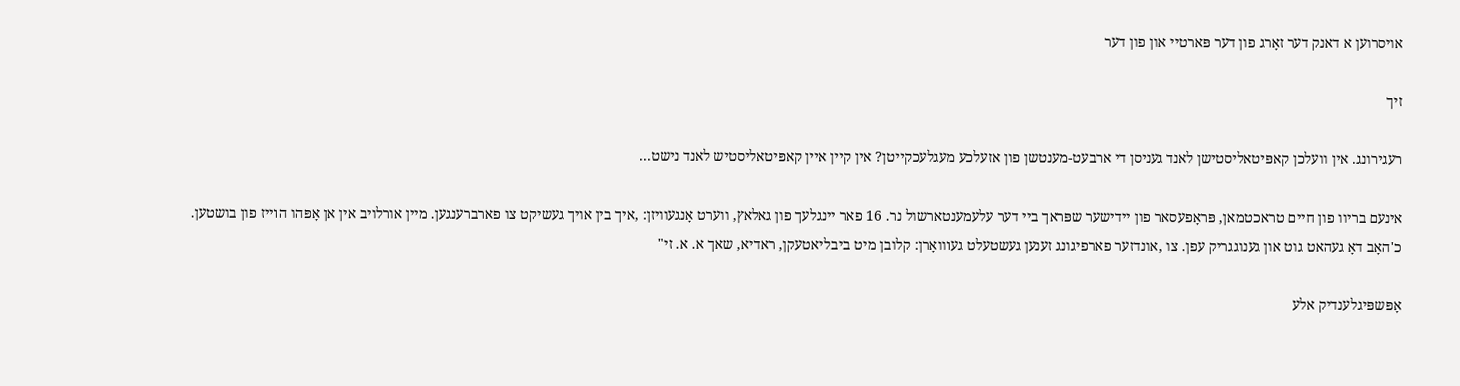אויסרוען א דאנק דער זאָרג פון דער פּארטיי און פון דער

זיך

רעגירונג. אין וועלכן קאפּיטאליסטישן לאנד געניסן די ארבעט-מענטשן פון אזעלכע מעגלעכקייטן? אין קיין איין קאפּיטאליסטיש לאנד נישט...

אינעם בריוו פון חיים טראכטמאן, פּראָפעסאר פון יידישער שפּראך ביי דער עלעמענטארשול נר. 16 פאר יינגלעך פון גאלאץ, ווערט אָנגעוויזן: ,איך בין אויך געשיקט צו פארברענגען. מיין אורלויב אין אן אָפּהו הױיז פון בושטען. כ'האָב דאָ געהאט גוט און גענוגגריק עפן. צו ,אונדזער פארפיגונג זענען געשטעלט געװואָרן: קלובן מיט ביבליאטעקן, ראדיא, שאך א. א. זי"

אָפּשפּיגלענדיק אלע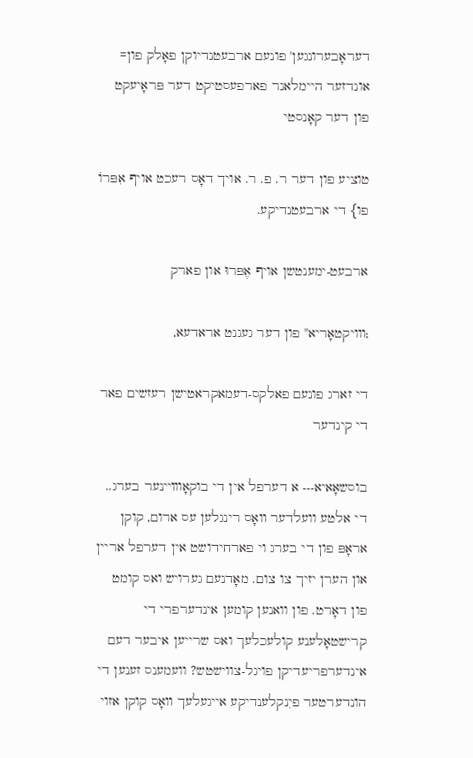דעראָבערונגען' פונעם ארבעטנדיוקן פאָלק פון= אונדזער היימלאנר פארפעסטיקט דער פּראָיעקט פון דער קאָנסטי

טוציע פון דער ר. פ. ר. אויך דאָס רעכט אויף אִפּרוֹ פו} די ארבעטנדיקע.

ארבעט-ימענטשן אויף אֶפּרוּ און פארק

;װויקטאָריא" פון דער געגנט אראדעא,

די זארג פונעם פאלקס-דעמאקראטישן רעזשים פאר די קינדער

בוסשאָאיא--- א דערפל אין די בוקאָװױינער בערג.. די אלטע וועלדער װאָס רינגלען עס ארום, קוקן אראָפּ פון די בערג וי פארחידושט אין דערפל אריין און הערן יזיך צו צום. מאָדנעם גערויש ואס קומט פון דאָרט. פון וואנען קומען אינדערפרי די קרישטאָלענע קולעכלעך ואס שרייען איבער דעם אינדערפריעדיקן פויגל-צווישטש? וועמענס זענען די הונדערטער פיִנקלענדיקע אייגעלעך װאָס קוקן אזוי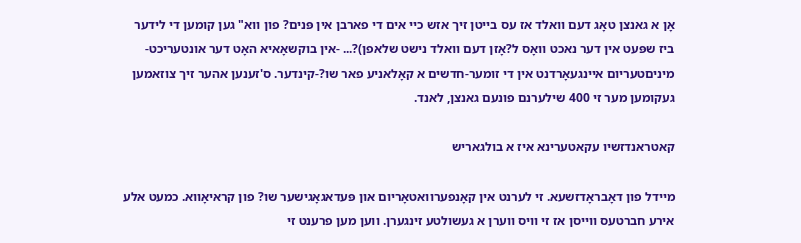אָן א גאנצן טאָג דעם וואלד אז עס בייטן זיך אזש כיי אים די פארבן אין פּנים? פון ווא" גען קומען די לידער ביז שפּעט אין דער נאכט װאָס ל?אָזן דעם וואלד נישט שלאפן)?... -אין בוקשאָאיא האָט דער אונטעריכט-מיניםטעריום איינגעאָרדנט אין די זומער-חדשים א קאָלאניע פאר שו?-קינדער. ס'זענען אהער זיך צוזאמען געקומען מער זי 400 שילערנם פונעם גאנצן, לאנד.

קאטראנדזשיו עקאטערינא איז א בולגאריש

מיידל פון דאָבראָדזשעא. זי לערנט אין קאָנפערוואטאָריום און פּעדאגאָגישער שו? פון קראיאָווא. כמעט אלע אירע חברטעס ווייסן אז זי וויס ווערן א געשולטע זינגערן. ווען מען פרענט זי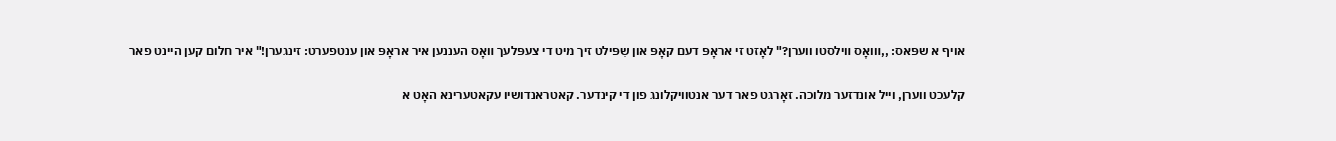אויף א שפּאס: ,,װואָס װילסטו ווערן?" לאָזט זי אראָפּ דעם קאָפּ און שִפּילט זיך מיט די צעפּלעך װאָס העננען איר אראָפּ און ענטפערט: זינגערן!" איר חלום קען היינט פאר

קלעכט ווערן, וייל אונדזער מלוכה. זאָרגט פאר דער אנטוויקלונג פון די קינדער. קאטראנדושיו עקאטערינא האָט א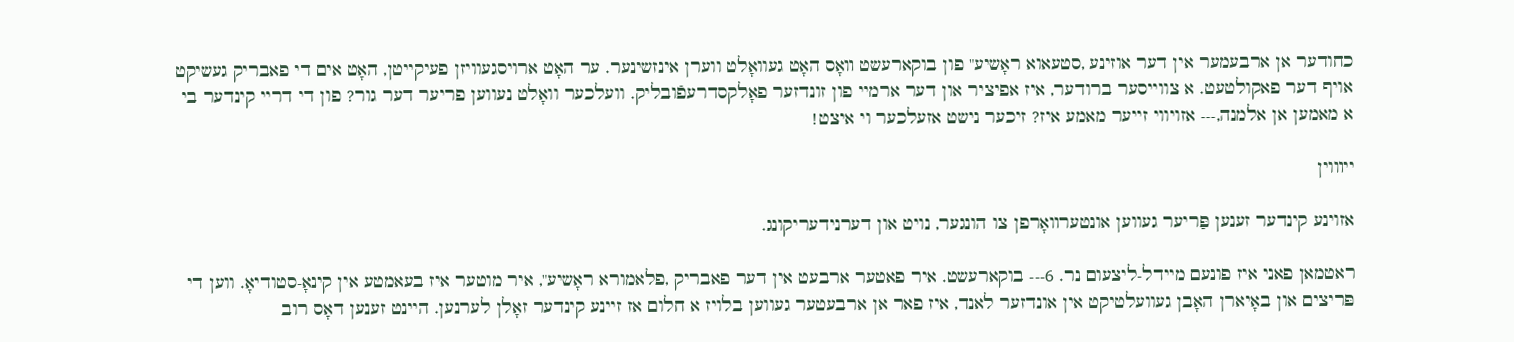כחודער אן ארבעמער אין דער אוזינע ,סטעאוא ראָשיע" פון בוקארעשט װאָס האָט געוואָלט ווערן אינזשינער. ער האָט ארויסגעוויזן פעיקייטן, האָט אים די פאבריק געשיקט אויף דער פאקולטעט. א צווייסער ברודער, איז אפיציר און דער ארמיי פון זונדזער פאָלקסדרעפֿובליק. וועלכער וואָלט נעווען פריער דער גור? פון די דריי קינדער בי א מאמען אן אלמנה,--- אזויווי זייער מאמע איז? זיכער נישט אזעלכער וי איצט!

ייװוין

אזוינע קינדער זענען פַּריער געווען אונטערװאָרפן צו הונגער, נויט און דערנידעריקונג.

ראטמאן פאני איז פונעם מיידל-ליצעום נר. 6--- בוקארעשט. איר פאטער ארבעט אין דער פאבריק ,פלאמורא ראָשיע", איר מוטער איז בעאמטע אין קינאָ-סטודיאָ. ווען די פּריצים און באָיארן האָבן געוועלטיקט אין אונדזער לאנד, איז פאר אן ארבעטער געווען בלויז א חלום אז זיינע קינדער זאָלן לערנען. היינט זענען דאָס רוב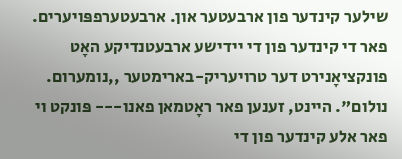שילער קינדער פון ארבעטער און. ארבעטערפפּויערים. פאר די קינדער פון די יידישע ארבעטנדיקע האָט פונקציאָנירט דער טרויעריק-בארימטער ,,נומערום. נולום". היינט, זענען פאר ראָטמאן פאנו--- פּונקט וי פאר אלע קינדער פון די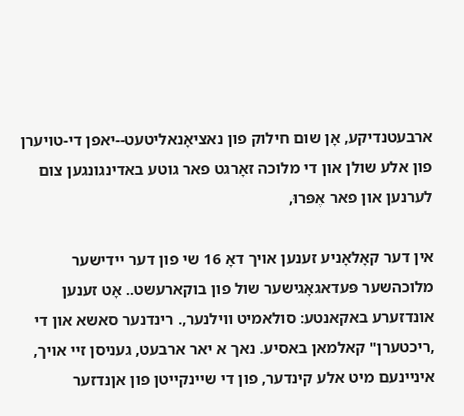ארבעטנדיקע, אָן שום חילוק פון נאציאָנאליטעט--יאפן די-טויערן פון אלע שולן און די מלוכה זאָרגט פאר גוטע באדינגונגען צום לערנען און פאר אֶפּרוּ,

אין דער קאָלאָניע זענען אויך דאָ 16 שי פון דער יידישער מלוכהשער פּעדאגאָגישער שול פון בוקארעשט.. אָט זענען אונדזערע באקאנטע: סולאמיט ווילנער,. רינדנער סאשא און די ,ריכטערן" קאלמאן באסיע. נאך א יאר ארבעט, געניסן זיי אויך, איניינעם מיט אלע קינדער, פון די שיינקייטן פון אןנדזער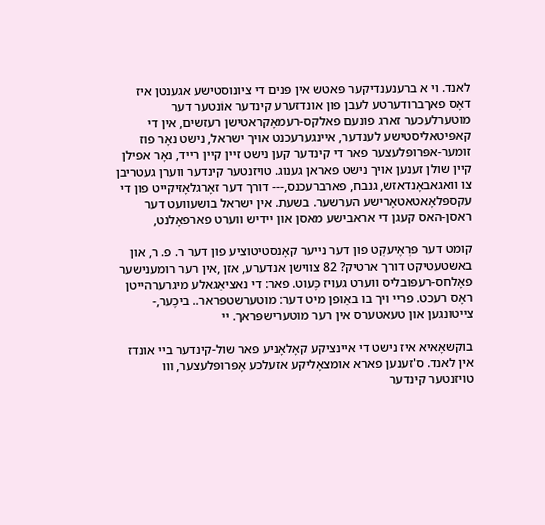לאנד. וי א ברענענדיקער פּאטש אין פּנים די ציונוסטישע אגענטן איז דאָס פאךברודערטע לעבן פון אונדזערע קינדער אוֹנטער דער מוטערלעכער זארג פונעם פאלקס-רעמאָקראטישן רעזשים, אין די קאפּיטאליסטישע לענדער, איינגערעכנט אויך ישראל, נישט נאָר פוז זומער-אפּרופּלעצער פאר די קינדער קען נישט זיין קיין רייד, נאָר אפילן קיין שולן זענען אויך נישט פאראן גענוג. טויזנטער קינדער ווערן געטריבן צו וואגאבאָנדאזש, גנבח, פארברעכנס,--- דורך דער זאָרגלאָזיקייט פון די עקספּלאָאטאטאָרישע הערשער. בשעת. אין ישראל בושעוועט דער ראסן-האס קעגן די אראבישע מאסן און יידיש ווערט פארפאָלנט,

קומט דער פּרְאֶיעקְט פון דער נייער קאָנסטיטוציע פון דער ר. פ. ר, און באשטעטיקט דורך ארטיק? 82 צווישן אנדערע, אזן ,אין רער רומענישער פאָלחס-רעפּובליס ווערט געויז כֶּעוט. פאר: די נאציאַגאלע מיגרערהייטן ראָס רעכט. פריי ויך בו באַופן מיט דער: מוטערשטפראר.. ביכֶער,- צייטונגען און טעאטערס אין רער מוטערישפּראך. יי

בוקשאָאיא איז נישט די איינציקע קאָלאָניע פאר שול-קינדער ביי אונדז אין לאנד. ס'זענען פארא אומצאָליקע אזעלכע אָפּרופּלעצער, װו טויזנטער קינדער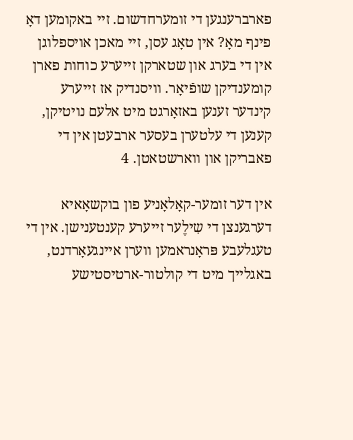פארברענגען די זומערחדשום. זיי באקומען דאָ פינף מאָ? אין טאָג עסן, זיי מאכן אויספלוגן אין די בערג און שטארקן זייערע כוחות פארן קומענדיקן שופֿיאָר. וויסנדיק אז זייערע קינדער זענען באזאָרגט מיט אלעם נויטיקן, קענען די עלטערן בעסער ארבעטן אין די פאבריקן און ווארשטאטן. 4

אין דער זומער-קאָלאָניע פון בוקשאָאיא דערגענצן די שִילֶער זייערע קענטענישן. אין די טעגלעבע פּראָנראמען ווערן איינגעאָרדנט, באגלייך מיט די קולטור-ארטיסטישע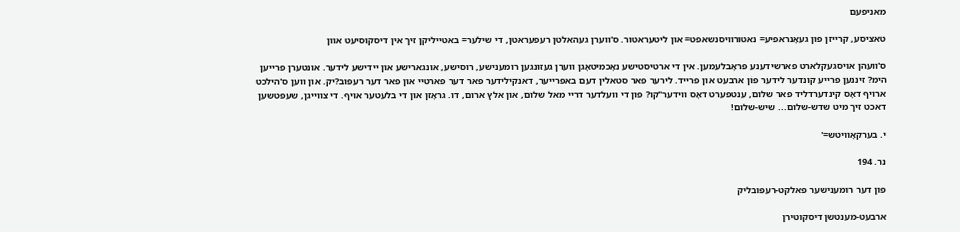מאניפעם

טאציסע, קרייזן פון געאָנראפיע= נאטורוויסנשאפט= און ליטעראטור. ס'ווערן געהאלטן רעפעראטן, די שילער= באטייליקן זיך אין דיסקוסיעט אוון

ס'וועהן אױסגעקלארט פארשידענע פּראָבלעמען. אין די ארטיסטישע נאָכמיטאָגן ווערן געזונגען רומענישע, רוסישע, אונגארישע און יידישע לידער. אונטערן פרייען הימ? זיננען פרייע קונדער לידער פוֹן ארבעט און פרייד. לירער פאר סטאלין דעם באפרייער, דאנקילידער פאר דער פארטיי און פאר דער רעפּוב?יק. און ווען ס'הילכט ארויף דאָס קינדערדליד פאר שלום, ענטפערט דאָס ווידער"קו? פון די וועלדער דריי מאל שלום, און אלץ ארום, דו. גראָזן און די בלעטער אויף. די צווייגן, שעפּטשען דאכט זיך מיט שדש-שלום... שיש-שלום!

י. בערקאָוויטש='

נר. 194

פון דער רומענישער פאלקט-רעפּובליק

ארבעט-מענטשן דיסקוטירן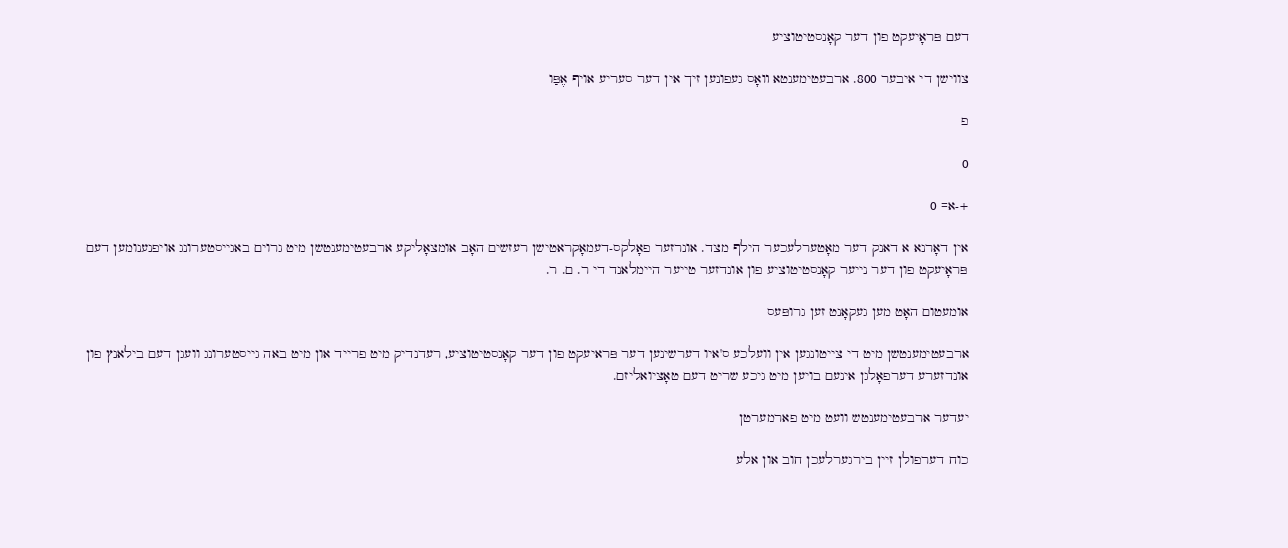דעם פּראָיעקט פון דער קאָנסטיטוציע

צווישן די איבער 800. ארבעטימענטא װאָס געפונען זיך אין דער סעריע אויף אֶפַּו

פ

0

+-א= 0

אין דאָרנא א דאנק דער מאָטערלעכער הילף מצד. אונרזער פאָלקס-דעמאָקראטישן רעזשים האָב אומצאָליקע ארבעטימענטשן מיט גרוים באגייסטערונג אויפנענומען דעם פּראָיעקט פון דער נייער קאָנסטיטוציע פון אונדזער טייער היימלאנד די ר. ם. ר.

אומעטום האָט מען געקאָנט זען גרופּעס

ארבעטימענטשן מיט די צייטונגען אין וועלכע ס'איו דערשינען דער פּראיעקט פון דער קאָנסטיטוציע, רעדנדיק מיט פרייד און מיט באה גייסטערונג וועגן דעם בילאנץ פון אונדזערע דערפאָלגן אינעם בויען מיט גיכע שריט דעם טאָציואליזם.

יעדער ארבעטימענטש וועט מיט פארמערטן

כוח דערפולן זיין בירגערלעכן חוב און אלע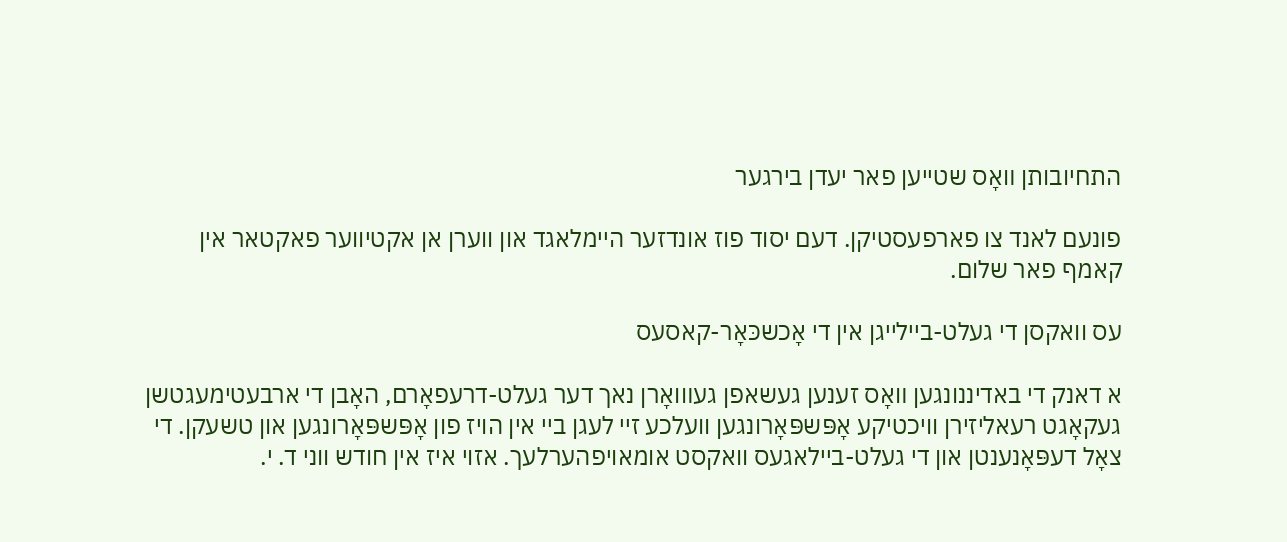התחיובותן װאָס שטייען פאר יעדן בירגער

פונעם לאנד צו פארפעסטיקן. דעם יסוד פוז אונדזער היימלאגד און ווערן אן אקטיווער פאקטאר אין קאמף פאר שלום.

עס וואקסן די געלט-ביילייגן אין די אָכשכּאָר-קאסעס

א דאנק די באדיננונגען װאָס זענען געשאפן געװואָרן נאך דער געלט-דרעפאָרם, האָבן די ארבעטימעגטשן געקאָגט רעאליזירן וויכטיקע אָפּשפּאָרונגען וועלכע זיי לעגן ביי אין הויז פון אָפּשפּאָרונגען און טשעקן. די צאָל דעפּאָנענטן און די געלט-ביילאגעס וואקסט אומאויפהערלעך. אזוי איז אין חודש ווני ד. י.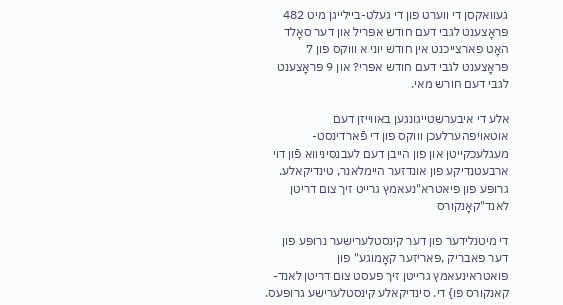געוואקסן די ווערט פון די געלט-ביילייגן מיט 482 פּראָצענט לגבי דעם חודש אפּריל און דער סאָלד האָט פארצייכנט אין חודש יוני א וווקס פון 7 פּראָצענט לגבי דעם חודש אפּרי? און 9 פּראָצענט לגבי דעם חורש מאי.

אלע די איבערשטייגונגען באווייזן דעם אוטאויפהערלעכן וווקס פון די פֿארדינסט-מעגלעכקייטן און פון הייבן דעם לעבנסיניווא פֿון דױ ארבעטנדיקע פון אונדזער היימלאנר, טינדיקאלע. גרופּע פון פיאטרא"נעאמץ גרייט זיך צום דריטן לאנד"קאָנקורס

די מיטנלידער פון דער קינסטלערישער נרופּע פון דער פאבריק ,פּאריזער קאָמוגע" פון פּואטראינעאמץ גרייטן זיך פעסט צום דריטן לאנד-קאנקורס פו} די. סינדיקאלע קינסטלערישע גרופּעס.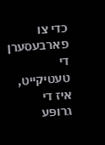כדי צו פארבעסערן די טעטיקייט, איז די גרופּע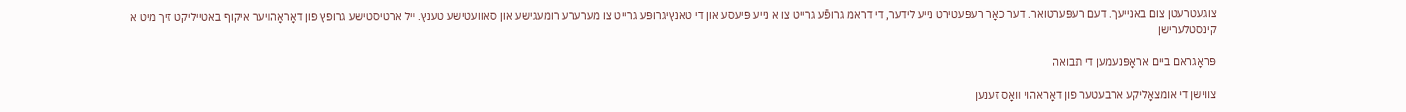צוגעטרעטן צום באנייעך. דעם רעפּערטואר. דער כאָר רעפּעטירט נייע לידער, די דראמ גרופֿע גרייט צו א נייע פּיעסע און די טאנץיגרופּע גרייט צו מערערע רומעגישע און סאוועטישע טענץ. ײל ארטיסטישע גרופץ פון דאָראָהױער איקוף באטייליקט זיך מיט א קינסטלערישן

פּראָגראם ביים אראָפּנעמען די תבואה

צווישן די אומצאָליקע ארבעטער פון דאָראהוי װאָס זענען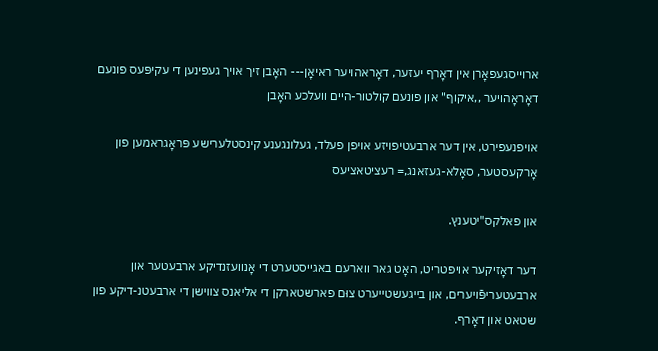ארױיסגעפאָרן אין דאָרף יעזער, דאָראהויער ראיאָן--- האָבן זיך אויך געפינען די עקיפּעס פונעם דאָראָהויער ,,איקוף" און פונעם קולטור-היים וועלכע האָבן

אויפנעפירט, אין דער ארבעטיפויזע אויפן פעלד, געלונגענע קינסטלערישע פּראָגראמען פון אָרקעסטער, סאָלא-געזאנג,= רעציטאציעס

און פאלקס"יטענץ.

דער דאָזיקער אויפטריט, האָט גאר ווארעם באגייסטערט די אָנוועזנדיקע ארבעטער און ארבעטעריפּֿויערים, און בייגעשטייערט צוּם פארשטארקן די אליאנס צווישן די ארבעטנ-דיקע פון שטאט און דאָרף.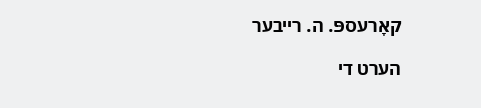קאָרעספּ. ה. רייבער

הערט די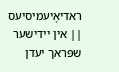ראדיאָיעמיסיעס || אין יידישער שפּראך יעדן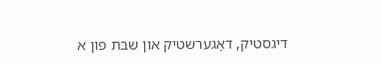דיגסטיק, דאָגערשטיק און שבת פון א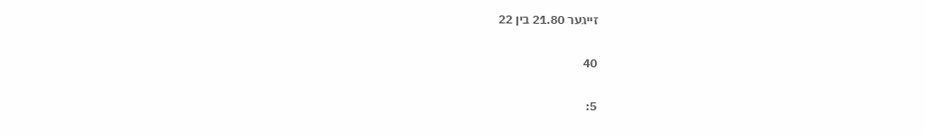זייגער 21.80 בין 22

40

5: